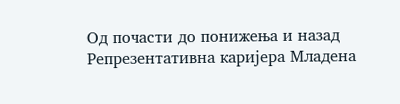Од почасти до понижења и назад
Репрезентативна каријера Младена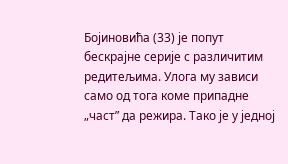Бојиновића (33) је попут бескрајне серије с различитим редитељима. Улога му зависи само од тога коме припадне „част” да режира. Тако је у једној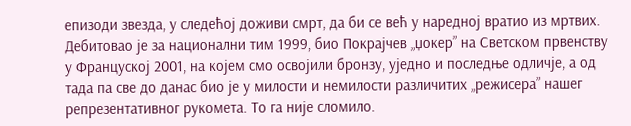епизоди звезда, у следећој доживи смрт, да би се већ у наредној вратио из мртвих.
Дебитовао је за национални тим 1999, био Покрајчев „џокер” на Светском првенству у Француској 2001, на којем смо освојили бронзу, уједно и последње одличје, а од тада па све до данас био је у милости и немилости различитих „режисера” нашег репрезентативног рукомета. То га није сломило.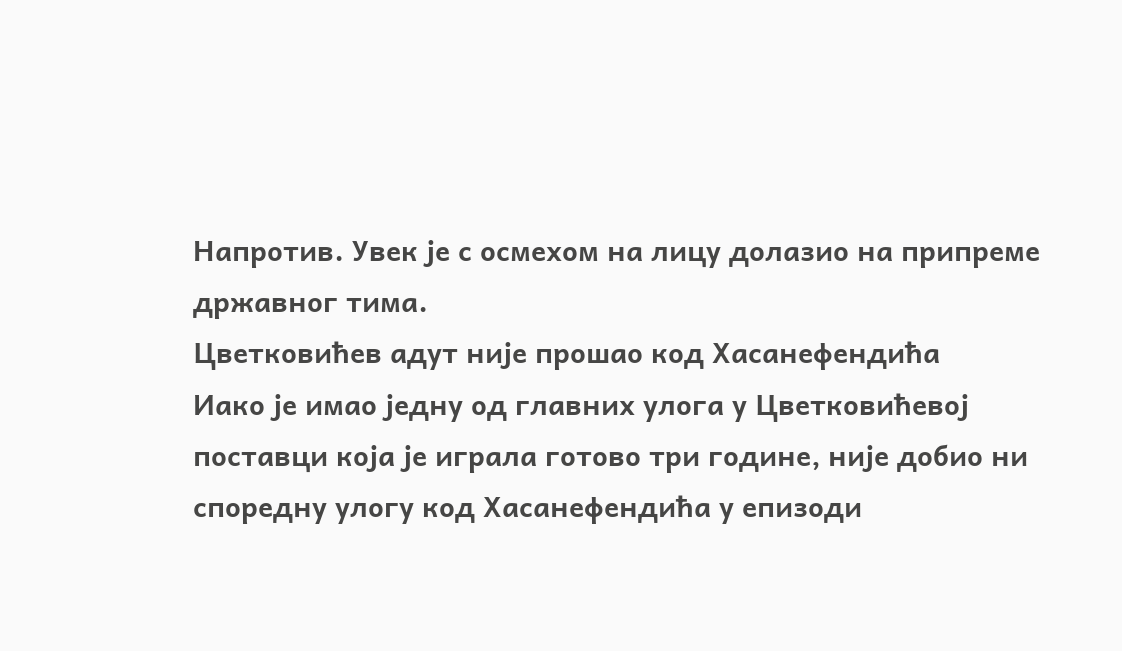Напротив. Увек је с осмехом на лицу долазио на припреме државног тима.
Цветковићев адут није прошао код Хасанефендића
Иако је имао једну од главних улога у Цветковићевој поставци која је играла готово три године, није добио ни споредну улогу код Хасанефендића у епизоди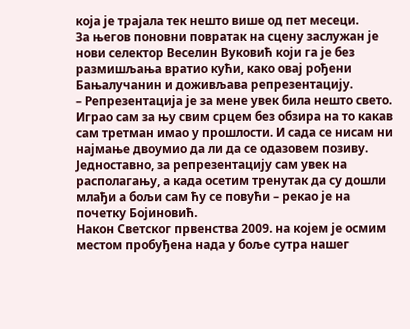која је трајала тек нешто више од пет месеци.
За његов поновни повратак на сцену заслужан је нови селектор Веселин Вуковић који га је без размишљања вратио кући, како овај рођени Бањалучанин и доживљава репрезентацију.
– Репрезентација је за мене увек била нешто свето. Играо сам за њу свим срцем без обзира на то какав сам третман имао у прошлости. И сада се нисам ни најмање двоумио да ли да се одазовем позиву. Једноставно, за репрезентацију сам увек на располагању, а када осетим тренутак да су дошли млађи а бољи сам ћу се повући – рекао је на почетку Бојиновић.
Након Светског првенства 2009. на којем је осмим местом пробуђена нада у боље сутра нашег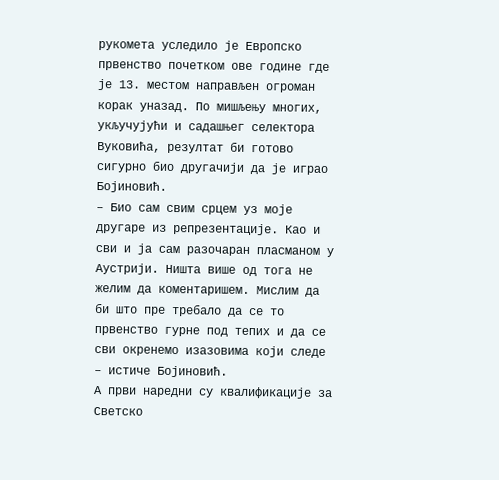рукомета уследило је Европско првенство почетком ове године где је 13. местом направљен огроман корак уназад. По мишљењу многих, укључујући и садашњег селектора Вуковића, резултат би готово сигурно био другачији да је играо Бојиновић.
– Био сам свим срцем уз моје другаре из репрезентације. Као и сви и ја сам разочаран пласманом у Аустрији. Ништа више од тога не желим да коментаришем. Мислим да би што пре требало да се то првенство гурне под тепих и да се сви окренемо изазовима који следе – истиче Бојиновић.
А први наредни су квалификације за Светско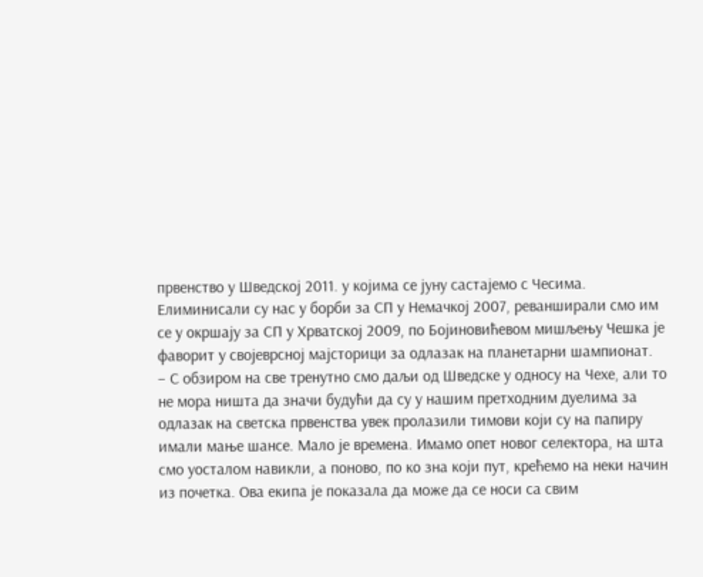првенство у Шведској 2011. у којима се јуну састајемо с Чесима. Елиминисали су нас у борби за СП у Немачкој 2007, реванширали смо им се у окршају за СП у Хрватској 2009, по Бојиновићевом мишљењу Чешка је фаворит у својеврсној мајсторици за одлазак на планетарни шампионат.
– С обзиром на све тренутно смо даљи од Шведске у односу на Чехе, али то не мора ништа да значи будући да су у нашим претходним дуелима за одлазак на светска првенства увек пролазили тимови који су на папиру имали мање шансе. Мало је времена. Имамо опет новог селектора, на шта смо уосталом навикли, а поново, по ко зна који пут, крећемо на неки начин из почетка. Ова екипа је показала да може да се носи са свим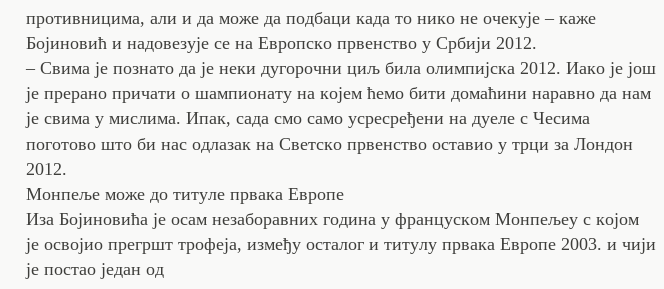противницима, али и да може да подбаци када то нико не очекује – каже Бојиновић и надовезује се на Европско првенство у Србији 2012.
– Свима је познато да је неки дугорочни циљ била олимпијска 2012. Иако је још је прерано причати о шампионату на којем ћемо бити домаћини наравно да нам је свима у мислима. Ипак, сада смо само усресређени на дуеле с Чесима поготово што би нас одлазак на Светско првенство оставио у трци за Лондон 2012.
Монпеље може до титуле првака Европе
Иза Бојиновића је осам незаборавних година у француском Монпељеу с којом је освојио прегршт трофеја, између осталог и титулу првака Европе 2003. и чији је постао један од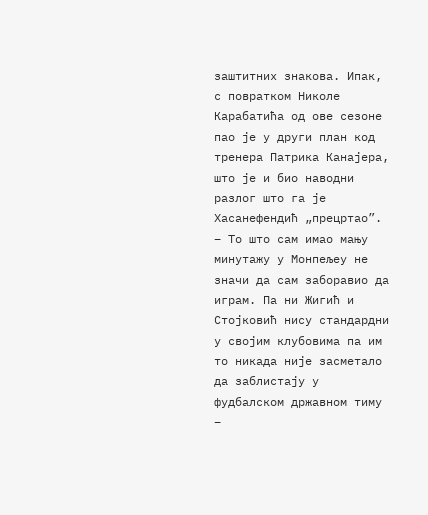заштитних знакова. Ипак, с повратком Николе Карабатића од ове сезоне пао је у други план код тренера Патрика Канајера, што је и био наводни разлог што га је Хасанефендић „прецртао”.
– То што сам имао мању минутажу у Монпељеу не значи да сам заборавио да играм. Па ни Жигић и Стојковић нису стандардни у својим клубовима па им то никада није засметало да заблистају у фудбалском државном тиму –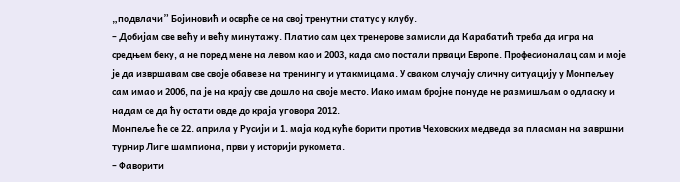„подвлачи” Бојиновић и осврће се на свој тренутни статус у клубу.
– Добијам све већу и већу минутажу. Платио сам цех тренерове замисли да Карабатић треба да игра на средњем беку, а не поред мене на левом као и 2003, када смо постали прваци Европе. Професионалац сам и моје је да извршавам све своје обавезе на тренингу и утакмицама. У сваком случају сличну ситуацију у Монпељеу сам имао и 2006, па је на крају све дошло на своје место. Иако имам бројне понуде не размишљам о одласку и надам се да ћу остати овде до краја уговора 2012.
Монпеље ће се 22. априла у Русији и 1. маја код куће борити против Чеховских медведа за пласман на завршни турнир Лиге шампиона, први у историји рукомета.
– Фаворити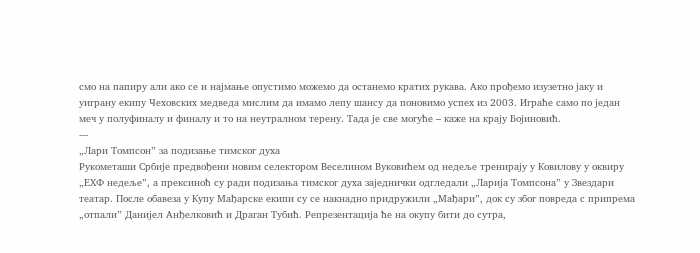смо на папиру али ако се и најмање опустимо можемо да останемо кратих рукава. Ако прођемо изузетно јаку и уиграну екипу Чеховских медведа мислим да имамо лепу шансу да поновимо успех из 2003. Играће само по један меч у полуфиналу и финалу и то на неутралном терену. Тада је све могуће – каже на крају Бојиновић.
---
„Лари Томпсон” за подизање тимског духа
Рукометаши Србије предвођени новим селектором Веселином Вуковићем од недеље тренирају у Ковилову у оквиру „ЕХФ недеље”, а прексиноћ су ради подизања тимског духа заједнички одгледали „Ларија Томпсона” у Звездари театар. После обавеза у Купу Мађарске екипи су се накнадно придружили „Мађари”, док су због повреда с припрема „отпали” Данијел Анђелковић и Драган Тубић. Репрезентација ће на окупу бити до сутра,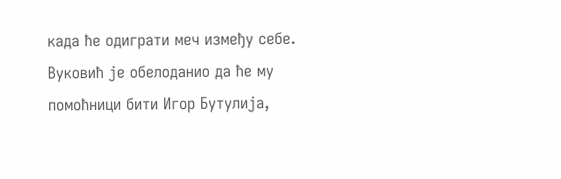када ће одиграти меч између себе. Вуковић је обелоданио да ће му помоћници бити Игор Бутулија,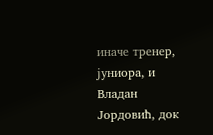иначе тренер, јуниора, и Владан Јордовић, док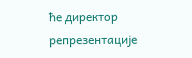ће директор репрезентације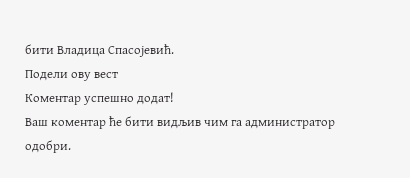бити Владица Спасојевић.
Подели ову вест
Комeнтар успeшно додат!
Ваш комeнтар ћe бити видљив чим га администратор одобри.